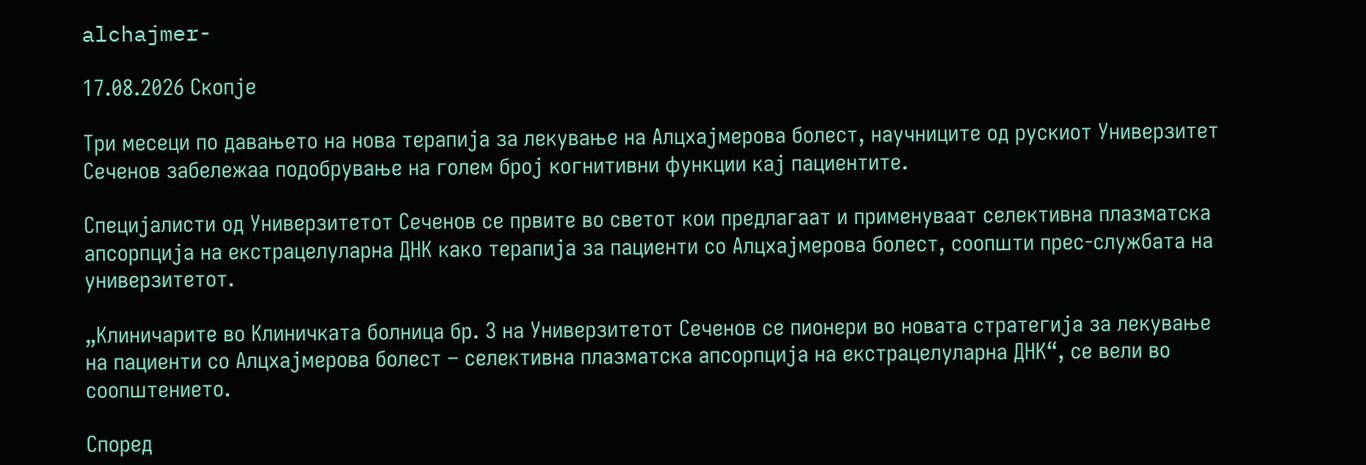alchajmer-

17.08.2026 Скопје

Три месеци по давањето на нова терапија за лекување на Алцхајмерова болест, научниците од рускиот Универзитет Сеченов забележаа подобрување на голем број когнитивни функции кај пациентите.

Специјалисти од Универзитетот Сеченов се првите во светот кои предлагаат и применуваат селективна плазматска апсорпција на екстрацелуларна ДНК како терапија за пациенти со Алцхајмерова болест, соопшти прес-службата на универзитетот.

„Клиничарите во Клиничката болница бр. 3 на Универзитетот Сеченов се пионери во новата стратегија за лекување на пациенти со Алцхајмерова болест – селективна плазматска апсорпција на екстрацелуларна ДНК“, се вели во соопштението.

Според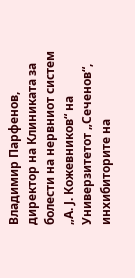Владимир Парфенов, директор на Клиниката за болести на нервниот систем „А. Ј. Кожевников“ на Универзитетот „Сеченов“, инхибиторите на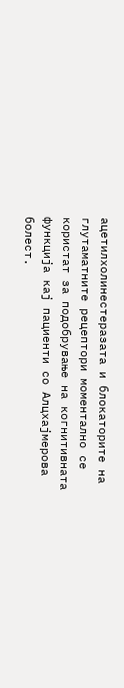ацетилхолинестеразата и блокаторите на глутаматните рецептори моментално се користат за подобрување на когнитивната функција кај пациенти со Алцхајмерова болест.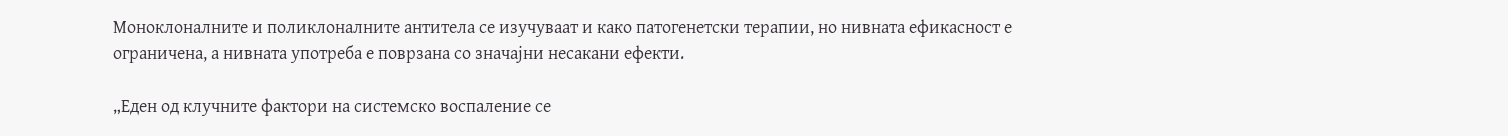Моноклоналните и поликлоналните антитела се изучуваат и како патогенетски терапии, но нивната ефикасност е ограничена, а нивната употреба е поврзана со значајни несакани ефекти.

„Еден од клучните фактори на системско воспаление се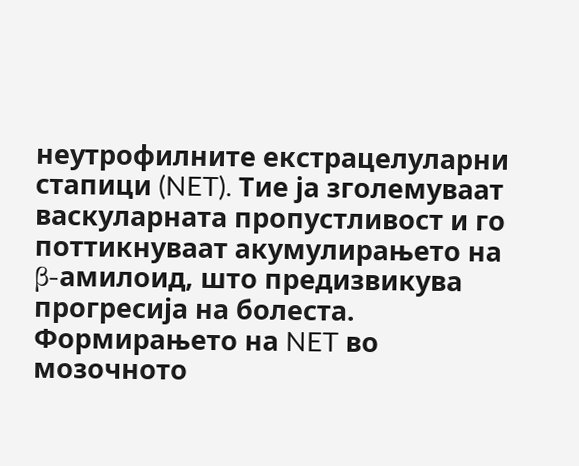неутрофилните екстрацелуларни стапици (NET). Тие ја зголемуваат васкуларната пропустливост и го поттикнуваат акумулирањето на β-амилоид, што предизвикува прогресија на болеста. Формирањето на NET во мозочното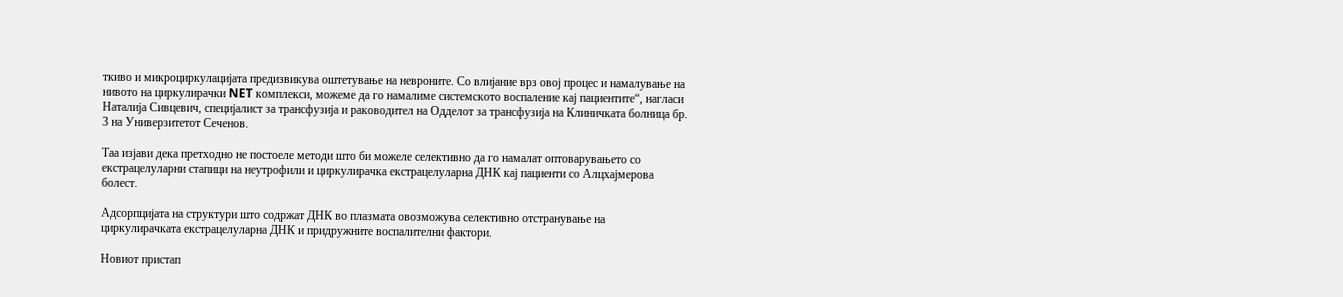ткиво и микроциркулацијата предизвикува оштетување на невроните. Со влијание врз овој процес и намалување на нивото на циркулирачки NET комплекси, можеме да го намалиме системското воспаление кај пациентите“, нагласи Наталија Сивцевич, специјалист за трансфузија и раководител на Одделот за трансфузија на Клиничката болница бр. 3 на Универзитетот Сеченов.

Таа изјави дека претходно не постоеле методи што би можеле селективно да го намалат оптоварувањето со екстрацелуларни стапици на неутрофили и циркулирачка екстрацелуларна ДНК кај пациенти со Алцхајмерова болест.

Адсорпцијата на структури што содржат ДНК во плазмата овозможува селективно отстранување на циркулирачката екстрацелуларна ДНК и придружните воспалителни фактори.

Новиот пристап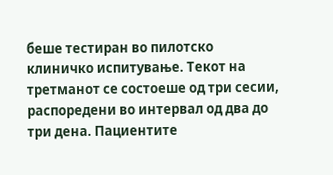беше тестиран во пилотско клиничко испитување. Текот на третманот се состоеше од три сесии, распоредени во интервал од два до три дена. Пациентите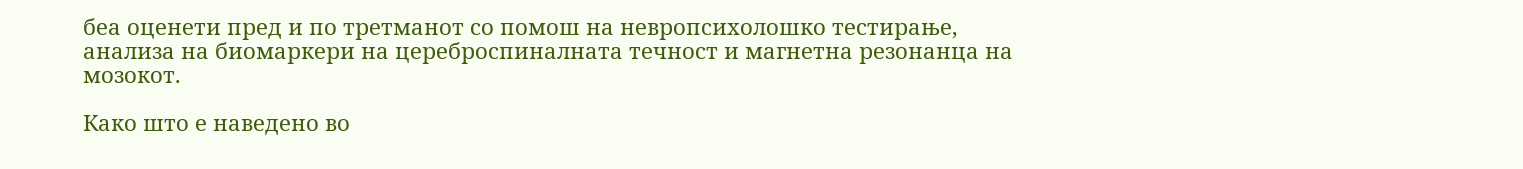беа оценети пред и по третманот со помош на невропсихолошко тестирање, анализа на биомаркери на цереброспиналната течност и магнетна резонанца на мозокот.

Како што е наведено во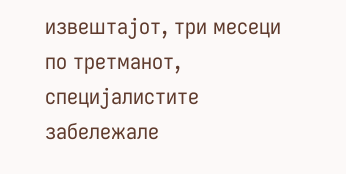извештајот, три месеци по третманот, специјалистите забележале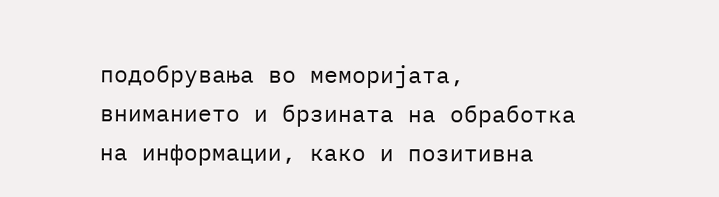подобрувања во меморијата, вниманието и брзината на обработка на информации, како и позитивна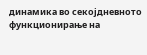динамика во секојдневното функционирање на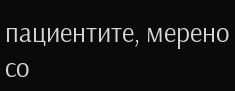пациентите, мерено со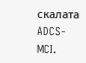скалата ADCS-MCI.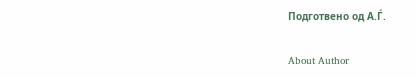Подготвено од А.Ѓ.

About Author